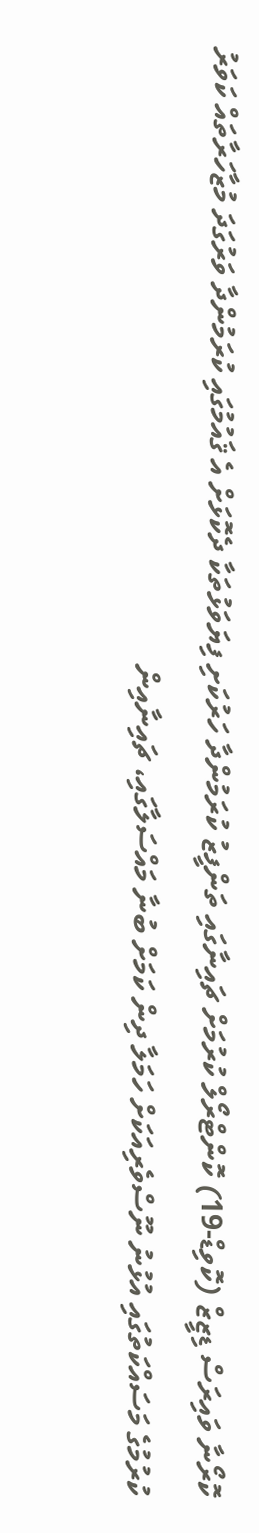ކޮރޯނާ ވައިރަސް ޑިޒީޒް (ކޮވިޑް-19) ކޮންޓްރޯލް ކުރުމަށް ޗައިނާގައި ތަންފީޒު ކުރަމުންދާ ހަރުކަށި ފިޔަވަޅުތަކާ ދެކޮޅަށް އެ ޤައުމުގައި ކުރަމުންދާ ވަރުގަދަ މުޒާހަރާތައް ކަވަރު ކުރުމުގެ މަސައްކަތުގައި އުޅުނު ނޫސްވެރިއަކަށް ހަމަލާ ދިން ކަމަށް ބުނާ މައްސަލާގައި، ޗައިނާއިން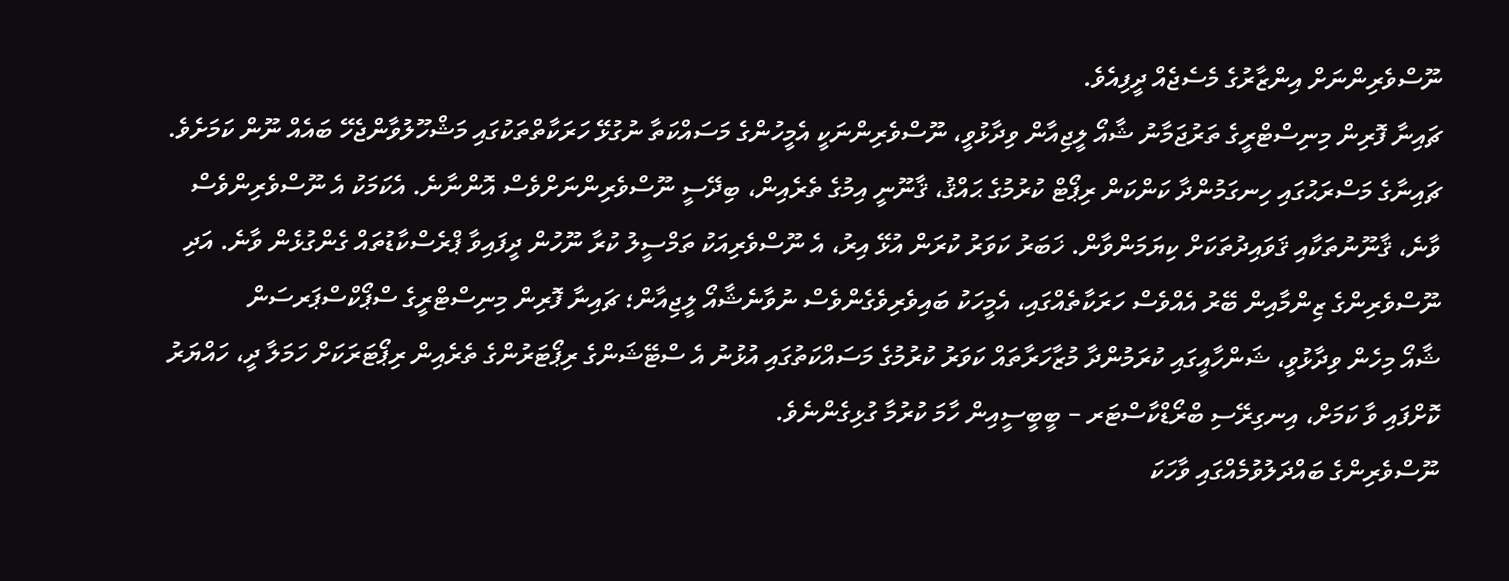ނޫސްވެރިންނަށް އިންޒާރުގެ މެސެޖެއް ދީފިއެވެ.
ޗައިނާ ފޮރިން މިނިސްޓްރީގެ ތަރުޖަމާނު ޝާއޯ ލީޖިއާން ވިދާޅުވީ، ނޫސްވެރިންނަކީ އެމީހުންގެ މަސައްކަތާ ނުގުޅޭ ހަރަކާތްތަކުގައި މަޝްހޫލުވާންޖެހޭ ބައެއް ނޫން ކަމަށެވެ.
ޗައިނާގެ މަސްރަޙުގައި ހިނގަމުންދާ ކަންކަން ރިޕޯޓް ކުރުމުގެ ޙައްޤު، ޤާނޫނީ އިމުގެ ތެރެއިން، ބިދޭސީ ނޫސްވެރިންނަށްވެސް އޮންނާނެ. އެކަމަކު އެ ނޫސްވެރިންވެސް ވާނެ، ޤާނޫނުތަކާއި ޤަވައިދުތަކަށް ކިޔަމަންވާން. ޚަބަރު ކަވަރު ކުރަން އުޅޭ އިރު، އެ ނޫސްވެރިއަކު ތަމްސީލު ކުރާ ނޫހުން ދީފައިވާ ޕްރެސްކާޑުތައް ގެންގުޅެން ވާނެ. އަދި ނޫސްވެރިންގެ ޒިންމާއިން ބޭރު އެއްވެސް ހަރަކާތެއްގައި، އެމީހަކު ބައިވެރިވެގެންވެސް ނުވާނެޝާއޯ ލީޖިއާން؛ ޗައިނާ ފޮރިން މިނިސްޓްރީގެ ސްޕޯކްސްޕަރސަން
ޝާއޯ މިހެން ވިދާޅުވީ، ޝަންހާއީގައި ކުރަމުންދާ މުޒާހަރާތައް ކަވަރު ކުރުމުގެ މަސައްކަތުގައި އުޅުނު އެ ސްޓޭޝަންގެ ރިޕޯޓަރުންގެ ތެރެއިން ރިޕޯޓަރަކަށް ހަމަލާ ދީ، ހައްޔަރު ކޮށްފައި ވާ ކަމަށް، އިނގިރޭސި ބްރޯޑްކާސްޓަރ – ބީބީސީއިން ހާމަ ކުރުމާ ގުޅިގެންނެވެ.
ނޫސްވެރިންގެ ބައްދަލުވުމެއްގައި ވާހަކަ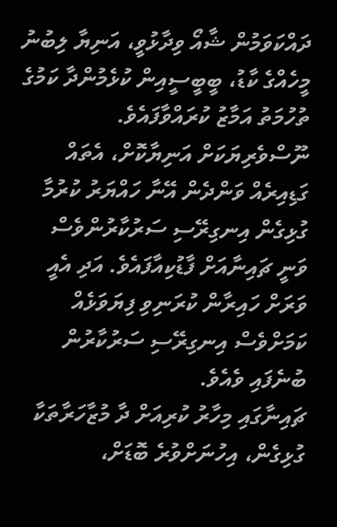ދައްކަވަމުން ޝާއޯ ވިދާޅުވީ، އަނިޔާ ލިބުނު މީހެއްގެ ކާޑު، ބީބީސީއިން ކުޅެމުންދާ ކަމުގެ ތުހުމަތު އަމާޒު ކުރައްވާފައެވެ.
ނޫސްވެރިޔަކަށް އަނިޔާކޮށް، އެތައް ގަޑިއިރެއް ވަންދެން އޭނާ ހައްޔަރު ކުރުމާ ގުޅިގެން އިނގިރޭސި ސަރުކާރުންވެސް ވަނީ ޗައިނާއަށް ފާޑުކިއާފައެވެ. އަދި އެއީ ވަރަށް ހައިރާން ކުރަނިވި ފިޔަވަޅެއް ކަމަށްވެސް އިނގިރޭސި ސަރުކާރުން ބުނެފައި ވެއެވެ.
ޗައިނާގައި މިހާރު ކުރިއަށް ދާ މުޒާހަރާތަކާ ގުޅިގެން، އިހުނަށްވުރެ ބޮޑަށް،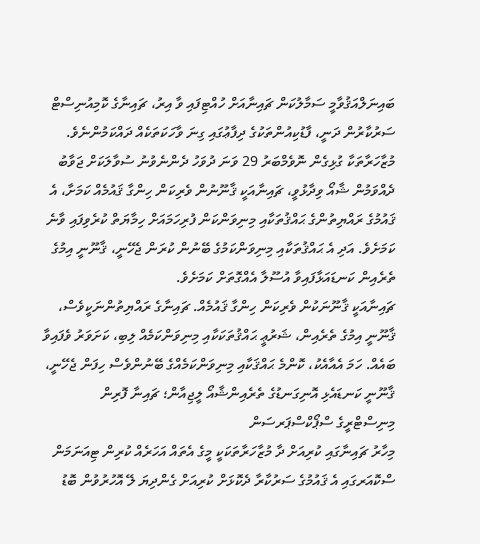ބައިނަލްއަޤުވާމީ ސަމާލުކަން ޗައިނާއަށް ހުއްޓިފައި ވާ އިރު، ޗައިނާގެ ކޮމިއުނިސްޓް ސަރުކާރުން ދަނީ، ފާޑުކިއުންތަކުގެ ދިފާޢުގައި ގިނަ ވާހަކަތަކެއް ދައްކަމުންނެވެ. މުޒާހަރާތަކާ ގުޅިގެން ނޮވެމްބަރު 29 ވަނަ ދުވަހު ދެންނެވުނު ސުވާލަކަށް ޖަވާބު ދެއްވަމުން ޝާއޯ ވިދާޅުވީ، ޗައިނާއަކީ ޤާނޫނުން ވެރިކަން ހިންގާ ޤައުމެއް ކަމަށާ، އެ ޤައުމުގެ ރައްޔިތުންގެ ޙައްޤުތަކާއި މިނިވަންކަން ފުރިހަމައަށް ހިމާޔަތް ކުރެވިފައި ވާނެ ކަމަށެވެ. އަދި އެ ޙައްޤުތަކާއި މިނިވަންކަމުގެ ބޭނުން ކުރަން ޖެހޭނީ، ޤާނޫނީ އިމުގެ ތެރެއިން ކަނޑައަޅާފައިވާ އުސޫލާ އެއްގޮތަށް ކަމަށެވެ.
ޗައިނާއަކީ ޤާނޫނަކުން ވެރިކަން ހިންގާ ޤައުމެއް. ޗައިނާގެ ރައްޔިތުންނަކީވެސް، ޤާނޫނީ އިމުގެ ތެރެއިން، ޝަރުޢީ ޙައްޤުތަކަކާއި މިނިވަންކަމެއް ލިބި، ކަށަވަރު ވެފައިވާ ބައެއް. ހަމަ އެއާއެކު، ކޮންމެ ޙައްޤަކާއި މިނިވަންކަމެއްގެ ބޭނުންވެސް ހިފަން ޖެހޭނީ، ޤާނޫނީ ކަނޑައެޅި އޮނިގަނޑުގެ ތެރެއިންޝާއޯ ލީޖިއާން؛ ޗައިނާ ފޮރިން މިނިސްޓްރީގެ ސްޕޯކްސްޕަރސަން
މިހާރު ޗައިނާގައި ކުރިއަށް ދާ މުޒާހަރާތަކަކީ މީގެ އެތައް އަހަރެއް ކުރިން ޓިއަނަމަން ސްކޮއަރގައި އެ ޤައުމުގެ ސަރުކާރާ ދެކޮޅަށް ކުރިއަށް ގެންދިޔަ ލޭ އޮހުރުވުން ބޮޑު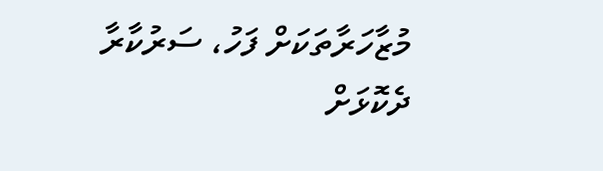މުޒާހަރާތަކަށް ފަހު، ސަރުކާރާ ދެކޮޅަށް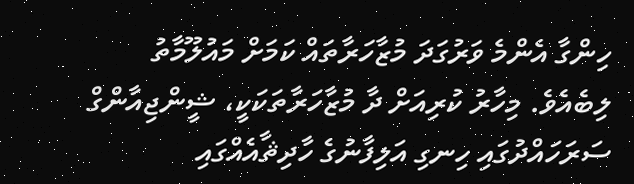ހިންގާ އެންމެ ވަރުގަދަ މުޒާހަރާތައް ކަމަށް މައުލޫމާތު ލިބެއެވެ. މިހާރު ކުރިއަށް ދާ މުޒާހަރާތަކަކީ، ޝީންޖިއާންގް ސަރަހައްދުގައި ހިނގި އަލިފާނުގެ ހާދިޘާއެއްގައި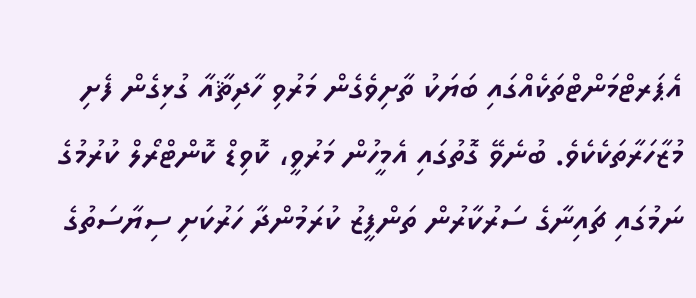އެޕަރޓްމަންޓްތަކެއްގައި ބަޔަކު ތާށިވެގެން މަރުވި ހާދިޘާއާ ގުޅިގެން ފެށި މުޒާހަރާތަކެކެވެ. ބުނެވޭ ގޮތުގައި އެމީހުން މަރުވީ، ކޮވިޑް ކޮންޓްރޯލް ކުރުމުގެ ނަމުގައި ޗައިނާގެ ސަރުކާރުން ތަންފީޒު ކުރަމުންދާ ހަރުކަށި ސިޔާސަތުގެ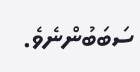ސަބަބުންނެވެ.